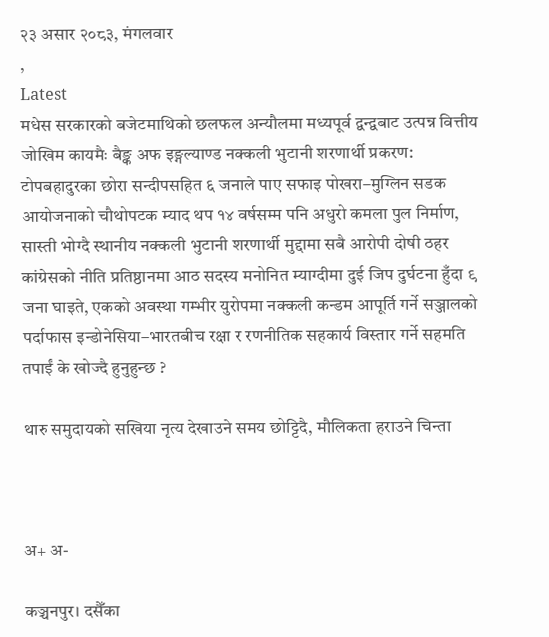२३ असार २०८३, मंगलवार
,
Latest
मधेस सरकारको बजेटमाथिको छलफल अन्यौलमा मध्यपूर्व द्वन्द्वबाट उत्पन्न वित्तीय जोखिम कायमैः बैङ्क अफ इङ्गल्याण्ड नक्कली भुटानी शरणार्थी प्रकरण: टोपबहादुरका छोरा सन्दीपसहित ६ जनाले पाए सफाइ पोखरा–मुग्लिन सडक आयोजनाको चौथोपटक म्याद थप १४ वर्षसम्म पनि अधुरो कमला पुल निर्माण, सास्ती भोग्दै स्थानीय नक्कली भुटानी शरणार्थी मुद्दामा सबै आरोपी दोषी ठहर कांग्रेसको नीति प्रतिष्ठानमा आठ सदस्य मनोनित म्याग्दीमा दुई जिप दुर्घटना हुँदा ९ जना घाइते, एकको अवस्था गम्भीर युरोपमा नक्कली कन्डम आपूर्ति गर्ने सञ्जालको पर्दाफास इन्डोनेसिया–भारतबीच रक्षा र रणनीतिक सहकार्य विस्तार गर्ने सहमति
तपाईं के खोज्दै हुनुहुन्छ ?

थारु समुदायको सखिया नृत्य देखाउने समय छोट्टिदै, मौलिकता हराउने चिन्ता



अ+ अ-

कञ्चनपुर। दसैँका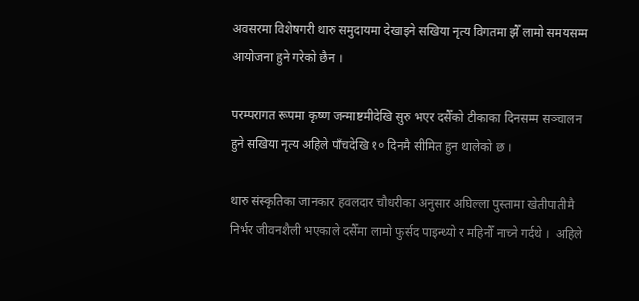अवसरमा विशेषगरी थारु समुदायमा देखाइने सखिया नृत्य विगतमा झैँ लामो समयसम्म आयोजना हुने गरेको छैन ।

परम्परागत रूपमा कृष्ण जन्माष्टमीदेखि सुरु भएर दसैँको टीकाका दिनसम्म सञ्चालन हुने सखिया नृत्य अहिले पाँचदेखि १० दिनमै सीमित हुन थालेको छ ।

थारु संस्कृतिका जानकार हवलदार चौधरीका अनुसार अघिल्ला पुस्तामा खेतीपातीमै निर्भर जीवनशैली भएकाले दसैँमा लामो फुर्सद पाइन्थ्यो र महिनौँ नाच्ने गर्दथे ।  अहिले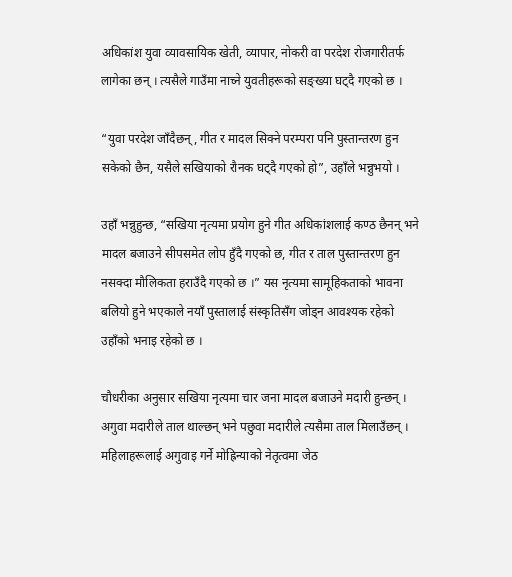अधिकांश युवा व्यावसायिक खेती, व्यापार, नोकरी वा परदेश रोजगारीतर्फ लागेका छन् । त्यसैले गाउँमा नाच्ने युवतीहरूको सङ्ख्या घट्दै गएको छ ।

“युवा परदेश जाँदैछन्, गीत र मादल सिक्ने परम्परा पनि पुस्तान्तरण हुन सकेको छैन, यसैले सखियाको रौनक घट्दै गएको हो”, उहाँले भन्नुभयो ।

उहाँ भन्नुहुन्छ, “सखिया नृत्यमा प्रयोग हुने गीत अधिकांशलाई कण्ठ छैनन् भने मादल बजाउने सीपसमेत लोप हुँदै गएको छ, गीत र ताल पुस्तान्तरण हुन नसक्दा मौलिकता हराउँदै गएको छ ।” यस नृत्यमा सामूहिकताको भावना बलियो हुने भएकाले नयाँ पुस्तालाई संस्कृतिसँग जोड्न आवश्यक रहेको उहाँको भनाइ रहेको छ ।

चौधरीका अनुसार सखिया नृत्यमा चार जना मादल बजाउने मदारी हुन्छन् । अगुवा मदारीले ताल थाल्छन् भने पछुवा मदारीले त्यसैमा ताल मिलाउँछन् । महिलाहरूलाई अगुवाइ गर्ने मोह्रिन्याको नेतृत्वमा जेठ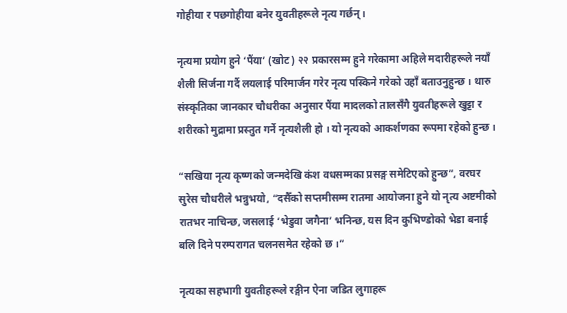गोहीया र पछगोहीया बनेर युवतीहरूले नृत्य गर्छन् ।

नृत्यमा प्रयोग हुने ‘पैंया’ (खोट) २२ प्रकारसम्म हुने गरेकामा अहिले मदारीहरूले नयाँ शैली सिर्जना गर्दै लयलाई परिमार्जन गरेर नृत्य पस्किने गरेको उहाँ बताउनुहुन्छ । थारु संस्कृतिका जानकार चौधरीका अनुसार पैंया मादलको तालसँगै युवतीहरूले खुट्टा र शरीरको मुद्रामा प्रस्तुत गर्ने नृत्यशैली हो । यो नृत्यको आकर्शणका रूपमा रहेको हुन्छ ।

“सखिया नृत्य कृष्णको जन्मदेखि कंश वधसम्मका प्रसङ्ग समेटिएको हुन्छ”, वरघर सुरेस चौधरीले भन्नुभयो, “दसैँको सप्तमीसम्म रातमा आयोजना हुने यो नृत्य अष्टमीको रातभर नाचिन्छ, जसलाई ‘भेडुवा जगैना’ भनिन्छ, यस दिन कुभिण्डोको भेडा बनाई बलि दिने परम्परागत चलनसमेत रहेको छ ।”

नृत्यका सहभागी युवतीहरूले रङ्गीन ऐना जडित लुगाहरू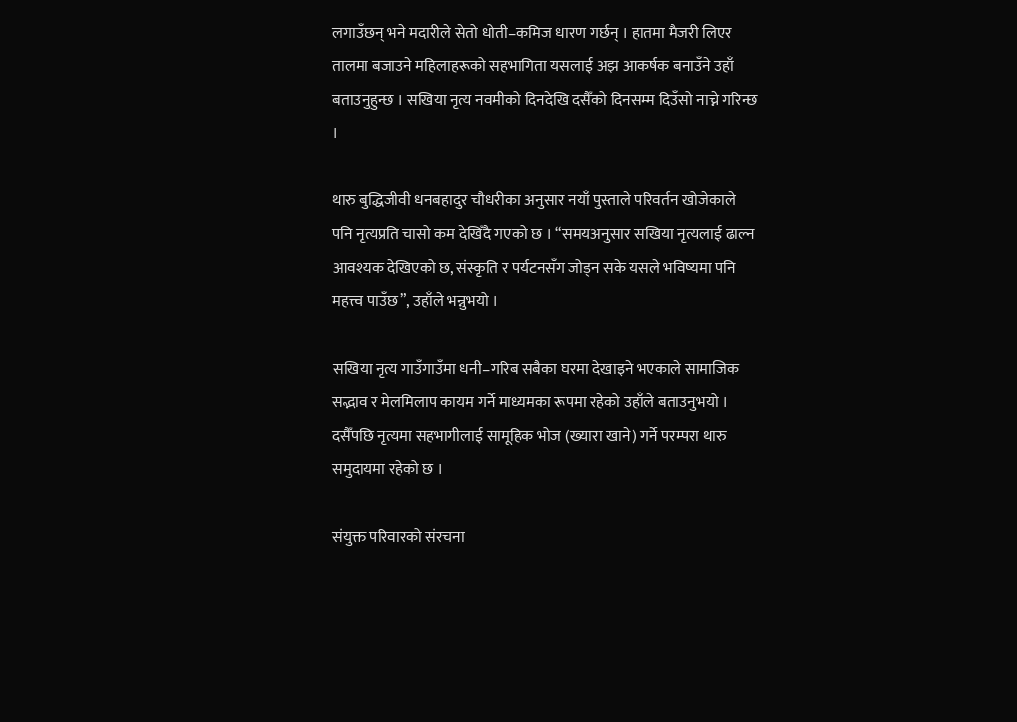लगाउँछन् भने मदारीले सेतो धोती–कमिज धारण गर्छन् । हातमा मैजरी लिएर तालमा बजाउने महिलाहरूको सहभागिता यसलाई अझ आकर्षक बनाउँने उहाँ बताउनुहुन्छ । सखिया नृत्य नवमीको दिनदेखि दसैँको दिनसम्म दिउँसो नाच्ने गरिन्छ ।

थारु बुद्धिजीवी धनबहादुर चौधरीका अनुसार नयाँ पुस्ताले परिवर्तन खोजेकाले पनि नृत्यप्रति चासो कम देखिँदै गएको छ । “समयअनुसार सखिया नृत्यलाई ढाल्न आवश्यक देखिएको छ, संस्कृति र पर्यटनसँग जोड्न सके यसले भविष्यमा पनि महत्त्व पाउँछ”, उहाँले भन्नुभयो ।

सखिया नृत्य गाउँगाउँमा धनी–गरिब सबैका घरमा देखाइने भएकाले सामाजिक सद्भाव र मेलमिलाप कायम गर्ने माध्यमका रूपमा रहेको उहाँले बताउनुभयो । दसैँपछि नृत्यमा सहभागीलाई सामूहिक भोज (ख्यारा खाने) गर्ने परम्परा थारु समुदायमा रहेको छ ।

संयुक्त परिवारको संरचना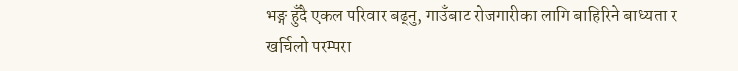भङ्ग हुँदै एकल परिवार बढ्नु, गाउँबाट रोजगारीका लागि बाहिरिने बाध्यता र खर्चिलो परम्परा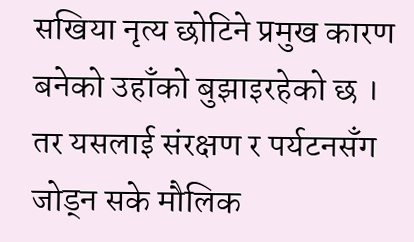सखिया नृत्य छोटिने प्रमुख कारण बनेको उहाँको बुझाइरहेको छ । तर यसलाई संरक्षण र पर्यटनसँग जोड्न सके मौलिक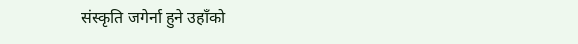संस्कृति जगेर्ना हुने उहाँको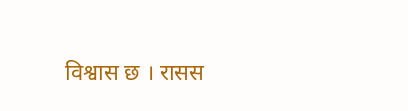विश्वास छ । रासस